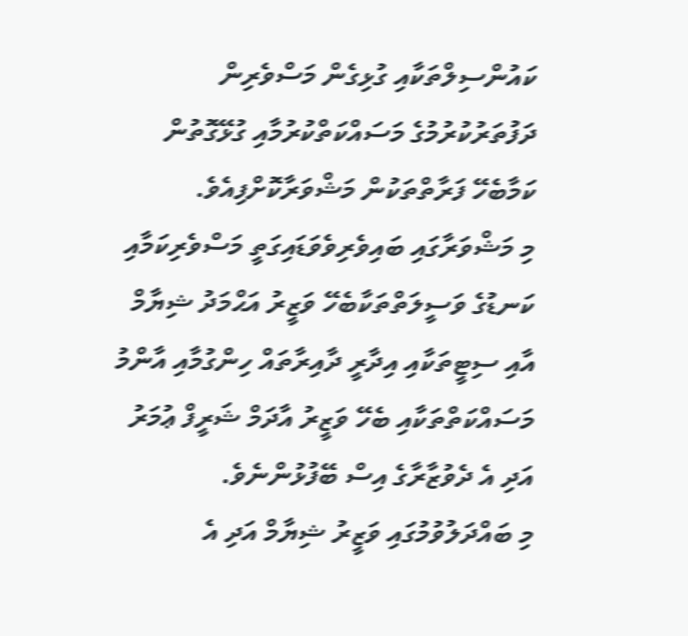ކައުންސިލްތަކާއި ގުޅިގެން މަސްވެރިން ދަފުތަރުކުރުމުގެ މަސައްކަތްކުރުމާއި ގުޅޭގޮތުން ކަމާބެހޭ ފަރާތްތަކުން މަޝްވަރާކޮށްފިއެވެ.
މި މަޝްވަރާގައި ބައިވެރިވެވަޑައިގަތީ މަސްވެރިކަމާއި ކަނޑުގެ ވަސީލަތްތަކާބެހޭ ވަޒީރު އަޙްމަދު ޝިޔާމް އާއި ސިޓީތަކާއި އިދާރީ ދާއިރާތައް ހިންގުމާއި އާންމު މަސައްކަތްތަކާއި ބެހޭ ވަޒީރު އާދަމް ޝަރީފް ޢުމަރު އަދި އެ ދެވުޒާރާގެ އިސް ބޭފުޅުންނެވެ.
މި ބައްދަލުވުމުގައި ވަޒީރު ޝިޔާމް އަދި އެ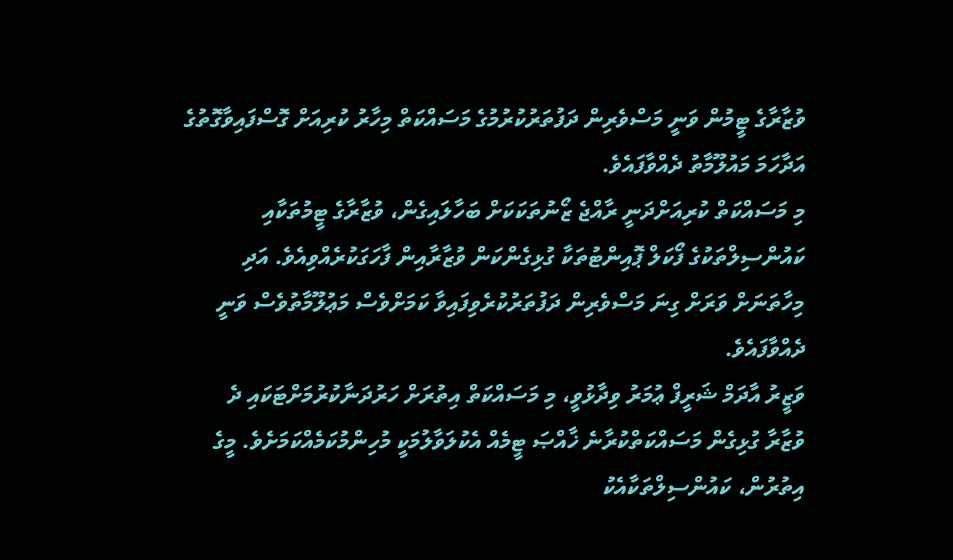ވުޒާރާގެ ޓީމުން ވަނީ މަސްވެރިން ދަފުތަރުކުރުމުގެ މަސައްކަތް މިހާރު ކުރިއަށް ގޮސްފައިވާގޮތުގެ އަދާހަމަ މައުލޫމާތު ދެއްވާފައެވެ.
މި މަސައްކަތް ކުރިއަށްދަނީ ރާއްޖެ ޒޯނުތަކަކަށް ބަހާލައިގެން، ވުޒާރާގެ ޓީމުތަކާއި ކައުންސިލްތަކުގެ ފޯކަލް ޕޮއިންޓުތަކާ ގުޅިގެންކަން ވުޒާރާއިން ފާހަގަކުރެއްވިއެވެ. އަދި މިހާތަނަށް ވަރަށް ގިނަ މަސްވެރިން ދަފުތަރުކުރެވިފައިވާ ކަމަށްވެސް މަޢުލޫމާތުވެސް ވަނީ ދެއްވާފައެވެ.
ވަޒީރު އާދަމް ޝަރީފް ޢުމަރު ވިދާޅުވީ، މި މަސައްކަތް އިތުރަށް ހަރުދަނާކުރުމަށްޓަކައި ދެ ވުޒާރާ ގުޅިގެން މަސައްކަތްކުރާނެ ޚާއްޞަ ޓީމެއް އެކުލަވާލުމަކީ މުހިންމުކަމެއްކަމަށެވެ. މީގެ އިތުރުން، ކައުންސިލްތަކާއެކު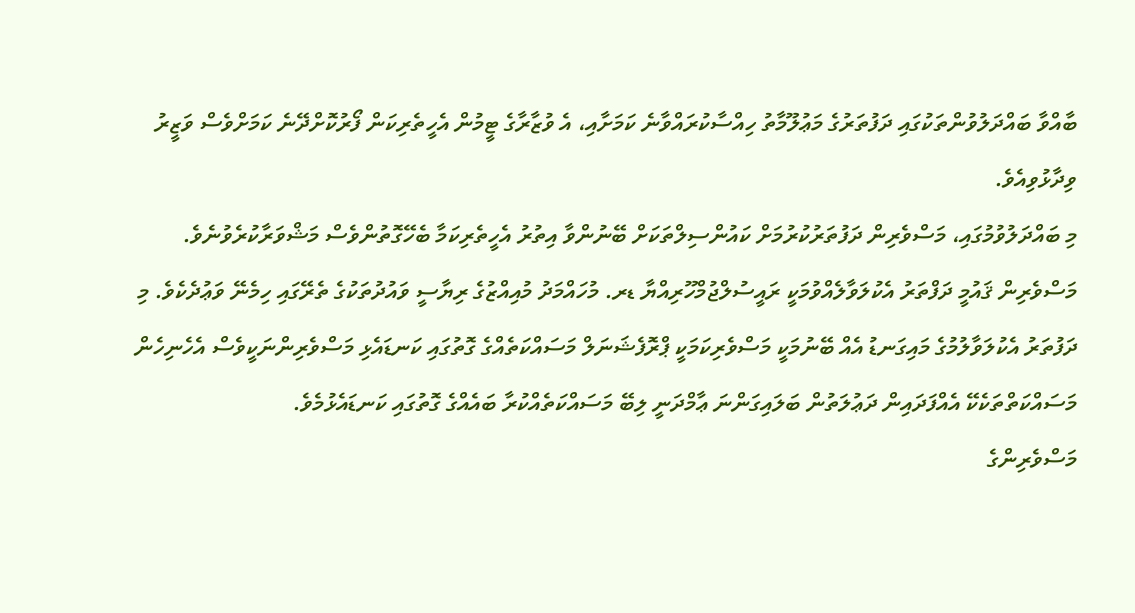ބާއްވާ ބައްދަލުވުންތަކުގައި ދަފުތަރުގެ މަޢުލޫމާތު ހިއްސާކުރައްވާނެ ކަމަށާއި، އެ ވުޒާރާގެ ޓީމުން އެހީތެރިކަން ފޯރުކޮށްދޭނެ ކަމަށްވެސް ވަޒީރު ވިދާޅުވިއެވެ.
މި ބައްދަލުވުމުގައި، މަސްވެރިން ދަފުތަރުކުރުމަށް ކައުންސިލްތަކަށް ބޭނުންވާ އިތުރު އެހީތެރިކަމާ ބެހޭގޮތުންވެސް މަޝްވަރާކުރެވުނެވެ.
މަސްވެރިން ޤައުމީ ދަފްތަރު އެކުލަވާލެއްވުމަކީ ރައީސުލްޖުމްހޫރިއްޔާ ޑރ. މުހައްމަދު މުއިއްޒުގެ ރިޔާސީ ވައުދުތަކުގެ ތެރޭގައި ހިމެނޭ ވަޢުދެކެވެ. މި ދަފުތަރު އެކުލަވާލުމުގެ މައިގަނޑު އެއް ބޭނުމަކީ މަސްވެރިކަމަކީ ޕްރޮފެޝަނަލް މަސައްކަތެއްގެ ގޮތުގައި ކަނޑައެޅި މަސްވެރިންނަކީވެސް އެހެނިހެން މަސައްކަތްތަކެކޭ އެއްފަދައިން ދަޢުލަތުން ބަލައިގަންނަ ޢާމްދަނީ ލިބޭ މަސައްކަތެއްކުރާ ބައެއްގެ ގޮތުގައި ކަނޑައެޅުމެވެ.
މަސްވެރިންގެ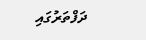ދަފްތަރުގައި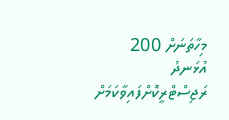މިހާތަނަށް 200 އުޅަނދު ރަޖިސްޓްރީކޮށްފައިވާކަމަށް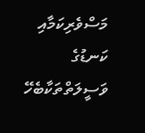މަސްވެރިކަމާއި ކަނޑުގެ ވަސީލަތްތަކާބެހޭ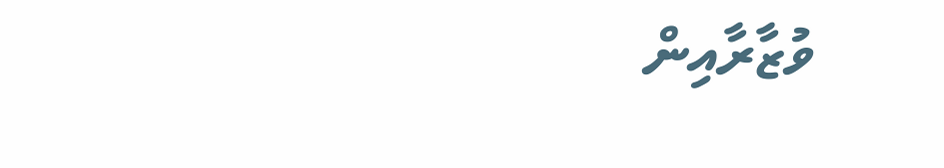ވުޒާރާއިން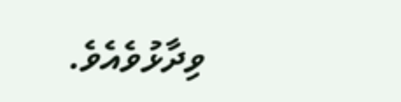ވިދާޅުވެއެވެ.